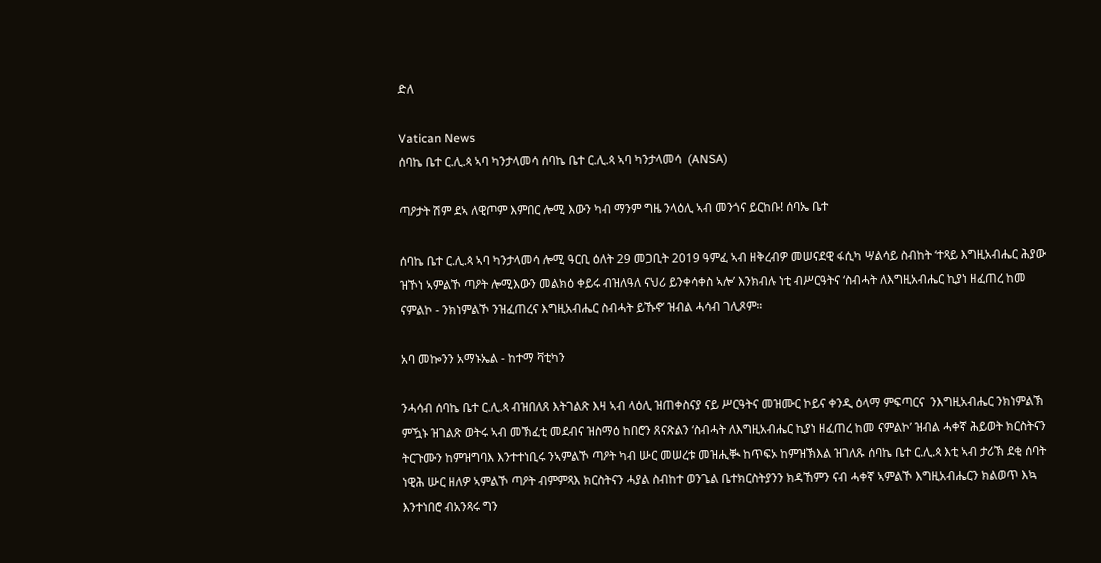ድለ

Vatican News
ሰባኬ ቤተ ር.ሊ.ጳ ኣባ ካንታላመሳ ሰባኬ ቤተ ር.ሊ.ጳ ኣባ ካንታላመሳ  (ANSA)

ጣዖታት ሽም ደኣ ለዊጦም እምበር ሎሚ እውን ካብ ማንም ግዜ ንላዕሊ ኣብ መንጎና ይርከቡ! ሰባኤ ቤተ

ሰባኬ ቤተ ር.ሊ.ጳ ኣባ ካንታላመሳ ሎሚ ዓርቢ ዕለት 29 መጋቢት 2019 ዓምፈ ኣብ ዘቅረብዎ መሠናደዊ ፋሲካ ሣልሳይ ስብከት ‘ተጻይ እግዚአብሔር ሕያው ዝኾነ ኣምልኾ ጣዖት ሎሚእውን መልክዕ ቀይሩ ብዝለዓለ ናህሪ ይንቀሳቀስ ኣሎ’ እንክብሉ ነቲ ብሥርዓትና ‘ስብሓት ለእግዚአብሔር ኪያነ ዘፈጠረ ከመ ናምልኮ - ንክነምልኾ ንዝፈጠረና እግዚአብሔር ስብሓት ይኹኖ’ ዝብል ሓሳብ ገሊጾም።

አባ መኰንን አማኑኤል - ከተማ ቫቲካን

ንሓሳብ ሰባኬ ቤተ ር.ሊ.ጳ ብዝበለጸ እትገልጽ እዛ ኣብ ላዕሊ ዝጠቀስናያ ናይ ሥርዓትና መዝሙር ኮይና ቀንዲ ዕላማ ምፍጣርና  ንእግዚአብሔር ንክነምልኽ ምዃኑ ዝገልጽ ወትሩ ኣብ መኽፈቲ መደብና ዝስማዕ ከበሮን ጸናጽልን ‘ስብሓት ለእግዚአብሔር ኪያነ ዘፈጠረ ከመ ናምልኮ’ ዝብል ሓቀኛ ሕይወት ክርስትናን ትርጉሙን ከምዝግባእ እንተተነቢሩ ንኣምልኾ ጣዖት ካብ ሡር መሠረቱ መዝሒቚ ከጥፍኦ ከምዝኽእል ዝገለጹ ሰባኬ ቤተ ር.ሊ.ጳ እቲ ኣብ ታሪኽ ደቂ ሰባት ነዊሕ ሡር ዘለዎ ኣምልኾ ጣዖት ብምምጻእ ክርስትናን ሓያል ስብከተ ወንጌል ቤተክርስትያንን ክዳኸምን ናብ ሓቀኛ ኣምልኾ እግዚአብሔርን ክልወጥ እኳ እንተነበሮ ብአንጻሩ ግን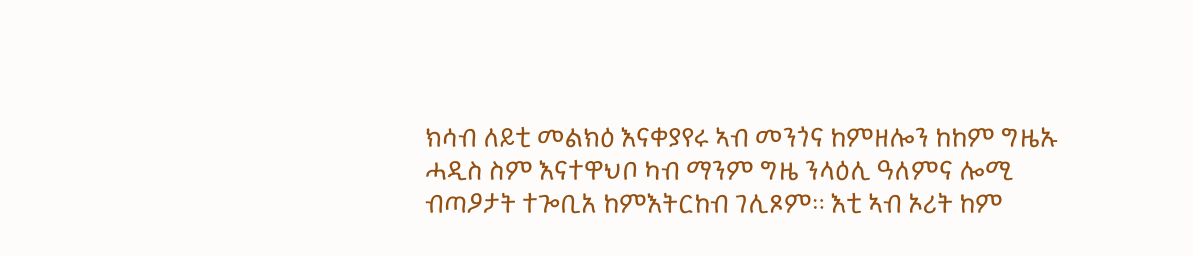ክሳብ ለይቲ መልክዕ እናቀያየሩ ኣብ መንጎና ከምዘሎን ከከም ግዜኡ ሓዲስ ስም እናተዋህቦ ካብ ማንም ግዜ ንላዕሊ ዓለምና ሎሚ ብጣዖታት ተጐቢአ ከምእትርከብ ገሊጾም። እቲ ኣብ ኦሪት ከም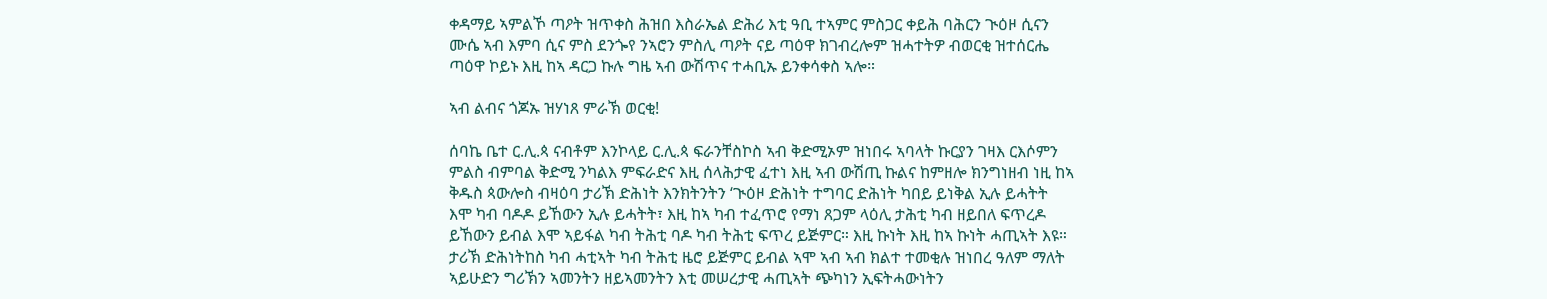ቀዳማይ ኣምልኾ ጣዖት ዝጥቀስ ሕዝበ እስራኤል ድሕሪ እቲ ዓቢ ተኣምር ምስጋር ቀይሕ ባሕርን ጒዕዞ ሲናን ሙሴ ኣብ እምባ ሲና ምስ ደንጐየ ንኣሮን ምስሊ ጣዖት ናይ ጣዕዋ ክገብረሎም ዝሓተትዎ ብወርቂ ዝተሰርሔ ጣዕዋ ኮይኑ እዚ ከኣ ዳርጋ ኩሉ ግዜ ኣብ ውሽጥና ተሓቢኡ ይንቀሳቀስ ኣሎ።

ኣብ ልብና ጎጆኡ ዝሃነጸ ምራኽ ወርቂ!

ሰባኬ ቤተ ር.ሊ.ጳ ናብቶም እንኮላይ ር.ሊ.ጳ ፍራንቸስኮስ ኣብ ቅድሚኦም ዝነበሩ ኣባላት ኩርያን ገዛእ ርእሶምን ምልስ ብምባል ቅድሚ ንካልእ ምፍራድና እዚ ሰላሕታዊ ፈተነ እዚ ኣብ ውሽጢ ኩልና ከምዘሎ ክንግነዘብ ነዚ ከኣ ቅዱስ ጳውሎስ ብዛዕባ ታሪኽ ድሕነት እንክትንትን ‘ጒዕዞ ድሕነት ተግባር ድሕነት ካበይ ይነቅል ኢሉ ይሓትት እሞ ካብ ባዶዶ ይኸውን ኢሉ ይሓትት፣ እዚ ከኣ ካብ ተፈጥሮ የማነ ጸጋም ላዕሊ ታሕቲ ካብ ዘይበለ ፍጥረዶ ይኸውን ይብል እሞ ኣይፋል ካብ ትሕቲ ባዶ ካብ ትሕቲ ፍጥረ ይጅምር። እዚ ኩነት እዚ ከኣ ኩነት ሓጢኣት እዩ። ታሪኽ ድሕነትከስ ካብ ሓቲኣት ካብ ትሕቲ ዜሮ ይጅምር ይብል ኣሞ ኣብ ኣብ ክልተ ተመቂሉ ዝነበረ ዓለም ማለት ኣይሁድን ግሪኽን ኣመንትን ዘይኣመንትን እቲ መሠረታዊ ሓጢኣት ጭካነን ኢፍትሓውነትን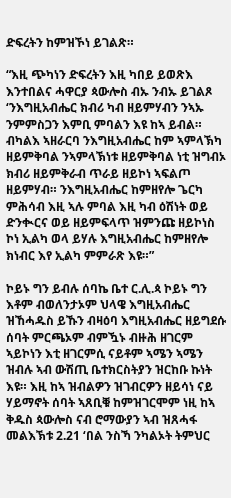ድፍረትን ከምዝኾነ ይገልጽ።

“እዚ ጭካነን ድፍረትን እዚ ካበይ ይወጽእ እንተበልና ሓዋርያ ጳውሎስ ብኡ ንብኡ ይገልጾ ‘ንእግዚአብሔር ክብሪ ካብ ዘይምሃብን ንኣኡ ንምምስጋን እምቢ ምባልን እዩ ከኣ ይብል። ብካልእ ኣዘራርባ ንእግዚአብሔር ከም ኣምላኽካ ዘይምቅባል ንኣምላኽነቱ ዘይምቅባል ነቲ ዝግብኦ ክብሪ ዘይምቅራብ ጥራይ ዘይኮነ ኣፍልጦ ዘይምሃብ። ንእግዚአብሔር ከምዘየሎ ጌርካ ምሕሳብ እዚ ኣሉ ምባል እዚ ካብ ዕሽነት ወይ ድንቊርና ወይ ዘይምፍላጥ ዝምንጩ ዘይኮነስ ኮነ ኢልካ ወላ ይሃሉ እግዚአብሔር ከምዘየሎ ክነብር እየ ኢልካ ምምራጽ እዩ።”

ኮይኑ ግን ይብሉ ሰባኬ ቤተ ር.ሊ.ጳ ኮይኑ ግን እቶም ብወለንታኦም ህላዌ እግዚአብሔር ዝኸሓዱስ ይኹን ብዛዕባ እግዚአብሔር ዘይግደሱ ሰባት ምርጫኦም ብምዃኑ ብዙሕ ዘገርም ኣይኮነን እቲ ዘገርምሲ ናይቶም ኣሜን ኣሜን ዝብሉ ኣብ ውሽጢ ቤተክርስትያን ዝርከቡ ኩነት እዩ። እዚ ከኣ ዝብልዎን ዝገብርዎን ዘይሳነ ናይ ሃይማኖት ሰባት ኣጸቢቑ ከምዝገርሞም ነዚ ከኣ ቅዱስ ጳውሎስ ናብ ሮማውያን ኣብ ዝጸሓፋ መልእኽቱ 2.21 ‘በል ንስኻ ንካልኦት ትምህር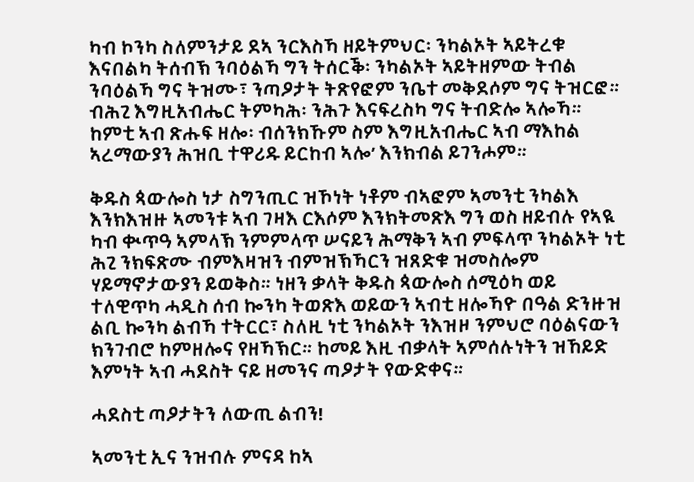ካብ ኮንካ ስለምንታይ ደኣ ንርእስኻ ዘይትምህር፡ ንካልኦት ኣይትረቁ እናበልካ ትሰብኽ ንባዕልኻ ግን ትሰርቕ፡ ንካልኦት ኣይትዘምው ትብል ንባዕልኻ ግና ትዝሙ፣ ንጣዖታት ትጽየፎም ንቤተ መቅደሶም ግና ትዝርፎ። ብሕጊ እግዚአብሔር ትምካሕ፡ ንሕጉ እናፍረስካ ግና ትብድሎ ኣሎኻ። ከምቲ ኣብ ጽሑፍ ዘሎ፡ ብሰንክኹም ስም እግዚአብሔር ኣብ ማእከል ኣረማውያን ሕዝቢ ተዋሪዱ ይርከብ ኣሎ’ እንክብል ይገንሖም።

ቅዱስ ጳውሎስ ነታ ስግንጢር ዝኾነት ነቶም ብኣፎም ኣመንቲ ንካልእ እንክእዝዙ ኣመንቱ ኣብ ገዛእ ርእሶም እንክትመጽእ ግን ወስ ዘይብሉ የኣዪ ካብ ቊጥዓ ኣምላኽ ንምምላጥ ሠናይን ሕማቅን ኣብ ምፍላጥ ንካልኦት ነቲ ሕጊ ንክፍጽሙ ብምእዛዝን ብምዝኽኻርን ዝጸድቁ ዝመስሎም ሃይማኖታውያን ይወቅስ። ነዘን ቃላት ቅዱስ ጳውሎስ ሰሚዕካ ወይ ተለዊጥካ ሓዲስ ሰብ ኰንካ ትወጽእ ወይውን ኣብቲ ዘሎኻዮ በዓል ድንዙዝ ልቢ ኰንካ ልብኻ ተትርር፣ ስለዚ ነቲ ንካልኦት ንእዝዞ ንምህሮ ባዕልናውን ክንገብሮ ከምዘሎና የዘኻኽር። ከመይ እዚ ብቃላት ኣምሰሉነትን ዝኸይድ እምነት ኣብ ሓደስት ናይ ዘመንና ጣዖታት የውድቀና።

ሓደስቲ ጣዖታትን ለውጢ ልብን!

ኣመንቲ ኢና ንዝብሉ ምናዳ ከኣ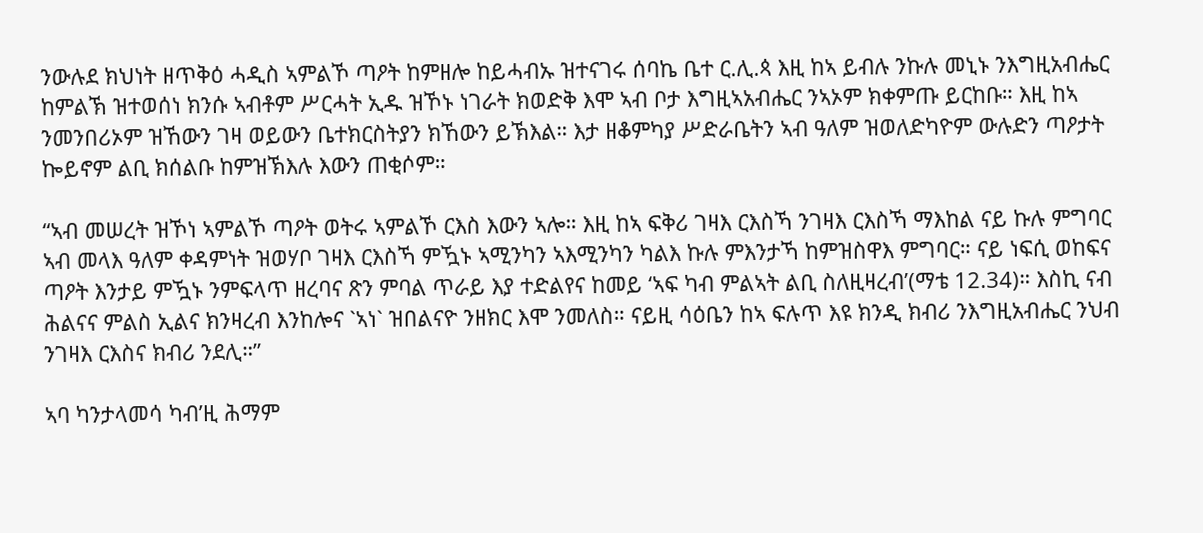ንውሉደ ክህነት ዘጥቅዕ ሓዲስ ኣምልኾ ጣዖት ከምዘሎ ከይሓብኡ ዝተናገሩ ሰባኬ ቤተ ር.ሊ.ጳ እዚ ከኣ ይብሉ ንኩሉ መኒኑ ንእግዚአብሔር ከምልኽ ዝተወሰነ ክንሱ ኣብቶም ሥርሓት ኢዱ ዝኾኑ ነገራት ክወድቅ እሞ ኣብ ቦታ እግዚኣአብሔር ንኣኦም ክቀምጡ ይርከቡ። እዚ ከኣ ንመንበሪኦም ዝኸውን ገዛ ወይውን ቤተክርስትያን ክኸውን ይኽእል። እታ ዘቆምካያ ሥድራቤትን ኣብ ዓለም ዝወለድካዮም ውሉድን ጣዖታት ኰይኖም ልቢ ክሰልቡ ከምዝኽእሉ እውን ጠቂሶም።

“ኣብ መሠረት ዝኾነ ኣምልኾ ጣዖት ወትሩ ኣምልኾ ርእስ እውን ኣሎ። እዚ ከኣ ፍቅሪ ገዛእ ርእስኻ ንገዛእ ርእስኻ ማእከል ናይ ኩሉ ምግባር ኣብ መላእ ዓለም ቀዳምነት ዝወሃቦ ገዛእ ርእስኻ ምዃኑ ኣሚንካን ኣእሚንካን ካልእ ኩሉ ምእንታኻ ከምዝስዋእ ምግባር። ናይ ነፍሲ ወከፍና ጣዖት እንታይ ምዃኑ ንምፍላጥ ዘረባና ጽን ምባል ጥራይ እያ ተድልየና ከመይ ‘ኣፍ ካብ ምልኣት ልቢ ስለዚዛረብ’(ማቴ 12.34)። እስኪ ናብ ሕልናና ምልስ ኢልና ክንዛረብ እንከሎና `ኣነ` ዝበልናዮ ንዘክር እሞ ንመለስ። ናይዚ ሳዕቤን ከኣ ፍሉጥ እዩ ክንዲ ክብሪ ንእግዚአብሔር ንህብ ንገዛእ ርእስና ክብሪ ንደሊ።”

ኣባ ካንታላመሳ ካብ’ዚ ሕማም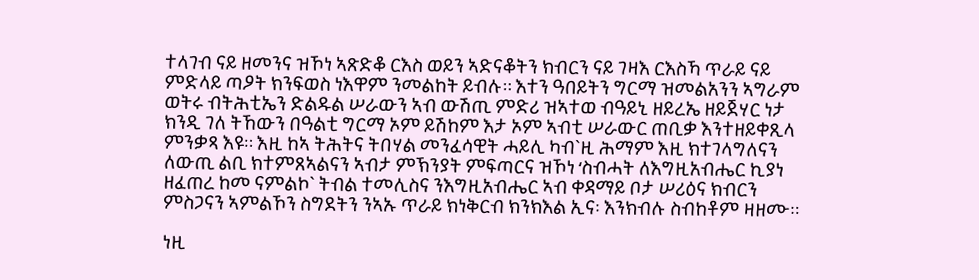ተላገብ ናይ ዘመንና ዝኾነ ኣጽድቆ ርእስ ወይን ኣድናቆትን ክብርን ናይ ገዛእ ርእስኻ ጥራይ ናይ ምድላይ ጣዖት ክንፍወስ ነእዋም ንመልከት ይብሉ። እተን ዓበይትን ግርማ ዝመልአንን ኣግራም ወትሩ ብትሕቲኤን ድልዱል ሠራውን ኣብ ውሽጢ ምድሪ ዝኣተወ ብዓይኒ ዘይረኤ ዘይጀሃር ነታ ክንዲ ገለ ትኸውን በዓልቲ ግርማ ኦም ይሽከም እታ ኦም ኣብቲ ሠራውር ጠቢቃ እንተዘይቀጺላ ምንቃጻ እዩ። እዚ ከኣ ትሕትና ትበሃል መንፈሳዊት ሓይሊ ካብ`ዚ ሕማም እዚ ክተገላግለናን ለውጢ ልቢ ክተምጸኣልናን ኣብታ ምኽንያት ምፍጣርና ዝኾነ ‘ስብሓት ለእግዚአብሔር ኪያነ ዘፈጠረ ከመ ናምልኮ` ትብል ተመሊስና ንእግዚአብሔር ኣብ ቀዳማይ ቦታ ሠሪዕና ክብርን ምስጋናን ኣምልኾን ስግደትን ንኣኡ ጥራይ ክነቅርብ ክንክእል ኢና፡ እንክብሉ ስብከቶም ዛዘሙ።

ነዚ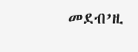መደብ’ዚ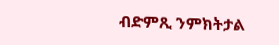ብድምጺ ንምክትታል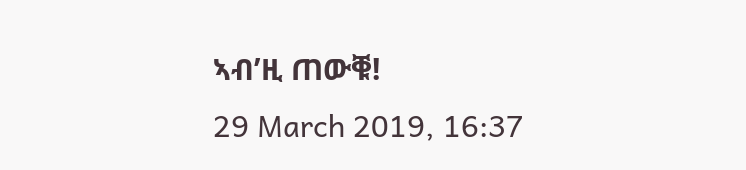ኣብ’ዚ ጠውቑ!
29 March 2019, 16:37